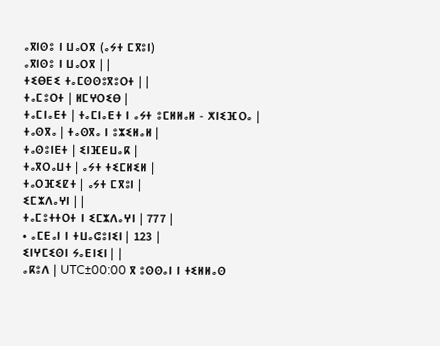ⴰⴳⵏⵙⵓ ⵏ ⵡⴰⵔⴳ (ⴰⵢⵜ ⵎⴳⵓⵏ)
ⴰⴳⵏⵙⵓ ⵏ ⵡⴰⵔⴳ | |
ⵜⵉⴱⴹⵉ ⵜⴰⵎⵙⵙⵓⴳⵓⵔⵜ | |
ⵜⴰⵎⵓⵔⵜ | ⵍⵎⵖⵔⵉⴱ |
ⵜⴰⵎⵏⴰⴹⵜ | ⵜⴰⵎⵏⴰⴹⵜ ⵏ ⴰⵢⵜ ⵓⵎⵍⵍⴰⵍ - ⵅⵏⵉⴼⵔⴰ |
ⵜⴰⵙⴳⴰ | ⵜⴰⵙⴳⴰ ⵏ ⵓⵣⵉⵍⴰⵍ |
ⵜⴰⵙⵓⵏⴹⵜ | ⵉⵏⴼⴹⵡⴰⴽ |
ⵜⴰⴳⵔⴰⵡⵜ | ⴰⵢⵜ ⵜⵉⵎⵍⵉⵍ |
ⵜⴰⵔⴼⵉⵇⵜ | ⴰⵢⵜ ⵎⴳⵓⵏ |
ⵉⵎⵣⴷⴰⵖⵏ | |
ⵜⴰⵎⵓⵜⵜⵔⵜ ⵏ ⵉⵎⵣⴷⴰⵖⵏ | 777 |
• ⴰⵎⴹⴰⵏ ⵏ ⵜⵡⴰⵛⵓⵏⵉⵏ | 123 |
ⵉⵏⵖⵎⵉⵙⵏ ⵢⴰⴹⵏⵉⵏ | |
ⴰⴽⵓⴷ | UTC±00:00 ⴳ ⵓⵙⵙⴰⵏ ⵏ ⵜⵉⵍⵍⴰⵙ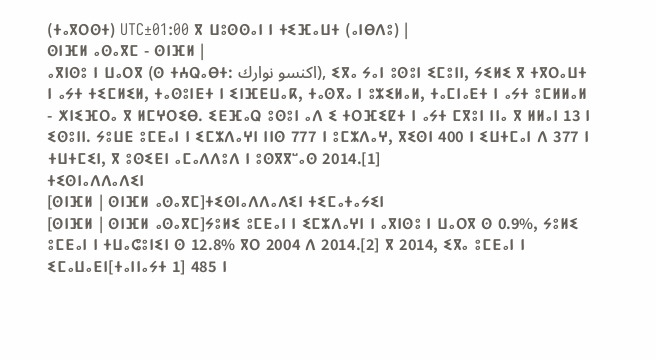(ⵜⴰⴳⵔⵙⵜ) UTC±01:00 ⴳ ⵡⵓⵙⵙⴰⵏ ⵏ ⵜⵉⴼⴰⵡⵜ (ⴰⵏⴱⴷⵓ) |
ⵙⵏⴼⵍ ⴰⵙⴰⴳⵎ - ⵙⵏⴼⵍ |
ⴰⴳⵏⵙⵓ ⵏ ⵡⴰⵔⴳ (ⵙ ⵜⵄⵕⴰⴱⵜ: اكنسو نوارك), ⵉⴳⴰ ⵢⴰⵏ ⵓⵙⵓⵏ ⵉⵎⵓⵏⵏ, ⵢⵉⵍⵉ ⴳ ⵜⴳⵔⴰⵡⵜ ⵏ ⴰⵢⵜ ⵜⵉⵎⵍⵉⵍ, ⵜⴰⵙⵓⵏⴹⵜ ⵏ ⵉⵏⴼⴹⵡⴰⴽ, ⵜⴰⵙⴳⴰ ⵏ ⵓⵣⵉⵍⴰⵍ, ⵜⴰⵎⵏⴰⴹⵜ ⵏ ⴰⵢⵜ ⵓⵎⵍⵍⴰⵍ - ⵅⵏⵉⴼⵔⴰ ⴳ ⵍⵎⵖⵔⵉⴱ. ⵉⴹⴼⴰⵕ ⵓⵙⵓⵏ ⴰⴷ ⵉ ⵜⵔⴼⵉⵇⵜ ⵏ ⴰⵢⵜ ⵎⴳⵓⵏ ⵏⵏⴰ ⴳ ⵍⵍⴰⵏ 13 ⵏ ⵉⵙⵓⵏⵏ. ⵢⵓⵡⴹ ⵓⵎⴹⴰⵏ ⵏ ⵉⵎⵣⴷⴰⵖⵏ ⵏⵏⵙ 777 ⵏ ⵓⵎⵣⴷⴰⵖ, ⴳⵉⵙⵏ 400 ⵏ ⵉⵡⵜⵎⴰⵏ ⴷ 377 ⵏ ⵜⵡⵜⵎⵉⵏ, ⴳ ⵓⵙⵉⴹⵏ ⴰⵎⴰⴷⴷⵓⴷ ⵏ ⵓⵙⴳⴳⵯⴰⵙ 2014.[1]
ⵜⵉⵙⵏⴰⴷⴷⴰⴷⵉⵏ
[ⵙⵏⴼⵍ | ⵙⵏⴼⵍ ⴰⵙⴰⴳⵎ]ⵜⵉⵙⵏⴰⴷⴷⴰⴷⵉⵏ ⵜⵉⵎⴰⵜⴰⵢⵉⵏ
[ⵙⵏⴼⵍ | ⵙⵏⴼⵍ ⴰⵙⴰⴳⵎ]ⵢⵓⵍⵉ ⵓⵎⴹⴰⵏ ⵏ ⵉⵎⵣⴷⴰⵖⵏ ⵏ ⴰⴳⵏⵙⵓ ⵏ ⵡⴰⵔⴳ ⵙ 0.9%, ⵢⵓⵍⵉ ⵓⵎⴹⴰⵏ ⵏ ⵜⵡⴰⵛⵓⵏⵉⵏ ⵙ 12.8% ⴳⵔ 2004 ⴷ 2014.[2] ⴳ 2014, ⵉⴳⴰ ⵓⵎⴹⴰⵏ ⵏ ⵉⵎⴰⵡⴰⴹⵏ[ⵜⴰⵏⵏⴰⵢⵜ 1] 485 ⵏ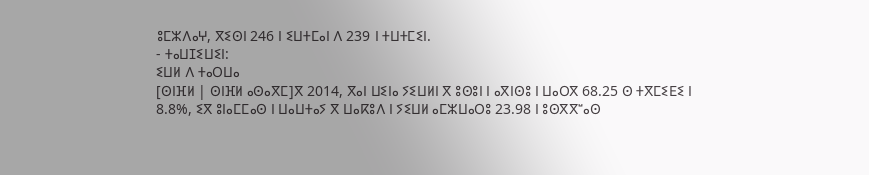ⵓⵎⵣⴷⴰⵖ, ⴳⵉⵙⵏ 246 ⵏ ⵉⵡⵜⵎⴰⵏ ⴷ 239 ⵏ ⵜⵡⵜⵎⵉⵏ.
- ⵜⴰⵡⵊⵉⵡⵉⵏ:
ⵉⵡⵍ ⴷ ⵜⴰⵔⵡⴰ
[ⵙⵏⴼⵍ | ⵙⵏⴼⵍ ⴰⵙⴰⴳⵎ]ⴳ 2014, ⴳⴰⵏ ⵡⵉⵏⴰ ⵢⵉⵡⵍⵏ ⴳ ⵓⵙⵓⵏ ⵏ ⴰⴳⵏⵙⵓ ⵏ ⵡⴰⵔⴳ 68.25 ⵙ ⵜⴳⵎⵉⴹⵉ ⵏ 8.8%, ⵉⴳ ⵓⵏⴰⵎⵎⴰⵙ ⵏ ⵡⴰⵡⵜⴰⵢ ⴳ ⵡⴰⴽⵓⴷ ⵏ ⵢⵉⵡⵍ ⴰⵎⵣⵡⴰⵔⵓ 23.98 ⵏ ⵓⵙⴳⴳⵯⴰⵙ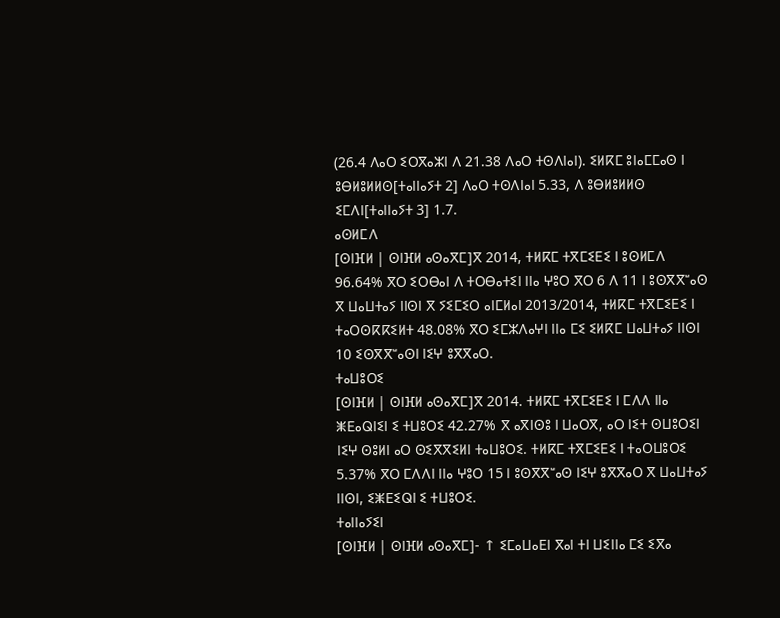(26.4 ⴷⴰⵔ ⵉⵔⴳⴰⵣⵏ ⴷ 21.38 ⴷⴰⵔ ⵜⵙⴷⵏⴰⵏ). ⵉⵍⴽⵎ ⵓⵏⴰⵎⵎⴰⵙ ⵏ ⵓⴱⵍⵓⵍⵍⵙ[ⵜⴰⵏⵏⴰⵢⵜ 2] ⴷⴰⵔ ⵜⵙⴷⵏⴰⵏ 5.33, ⴷ ⵓⴱⵍⵓⵍⵍⵙ ⵉⵎⴷⵏ[ⵜⴰⵏⵏⴰⵢⵜ 3] 1.7.
ⴰⵙⵍⵎⴷ
[ⵙⵏⴼⵍ | ⵙⵏⴼⵍ ⴰⵙⴰⴳⵎ]ⴳ 2014, ⵜⵍⴽⵎ ⵜⴳⵎⵉⴹⵉ ⵏ ⵓⵙⵍⵎⴷ 96.64% ⴳⵔ ⵉⵔⴱⴰⵏ ⴷ ⵜⵔⴱⴰⵜⵉⵏ ⵏⵏⴰ ⵖⵓⵔ ⴳⵔ 6 ⴷ 11 ⵏ ⵓⵙⴳⴳⵯⴰⵙ ⴳ ⵡⴰⵡⵜⴰⵢ ⵏⵏⵙⵏ ⴳ ⵢⵉⵎⵉⵔ ⴰⵏⵎⵍⴰⵏ 2013/2014, ⵜⵍⴽⵎ ⵜⴳⵎⵉⴹⵉ ⵏ ⵜⴰⵔⵙⴽⴽⵉⵍⵜ 48.08% ⴳⵔ ⵉⵎⵣⴷⴰⵖⵏ ⵏⵏⴰ ⵎⵉ ⵉⵍⴽⵎ ⵡⴰⵡⵜⴰⵢ ⵏⵏⵙⵏ 10 ⵉⵙⴳⴳⵯⴰⵙⵏ ⵏⵉⵖ ⵓⴳⴳⴰⵔ.
ⵜⴰⵡⵓⵔⵉ
[ⵙⵏⴼⵍ | ⵙⵏⴼⵍ ⴰⵙⴰⴳⵎ]ⴳ 2014. ⵜⵍⴽⵎ ⵜⴳⵎⵉⴹⵉ ⵏ ⵎⴷⴷ ⵏⵏⴰ ⵥⴹⴰⵕⵏⵉⵏ ⵉ ⵜⵡⵓⵔⵉ 42.27% ⴳ ⴰⴳⵏⵙⵓ ⵏ ⵡⴰⵔⴳ, ⴰⵔ ⵏⵉⵜ ⵙⵡⵓⵔⵉⵏ ⵏⵉⵖ ⵙⵓⵍⵏ ⴰⵔ ⵙⵉⴳⴳⵉⵍⵏ ⵜⴰⵡⵓⵔⵉ. ⵜⵍⴽⵎ ⵜⴳⵎⵉⴹⵉ ⵏ ⵜⴰⵔⵡⵓⵔⵉ 5.37% ⴳⵔ ⵎⴷⴷⵏ ⵏⵏⴰ ⵖⵓⵔ 15 ⵏ ⵓⵙⴳⴳⵯⴰⵙ ⵏⵉⵖ ⵓⴳⴳⴰⵔ ⴳ ⵡⴰⵡⵜⴰⵢ ⵏⵏⵙⵏ, ⵉⵥⴹⵉⵕⵏ ⵉ ⵜⵡⵓⵔⵉ.
ⵜⴰⵏⵏⴰⵢⵉⵏ
[ⵙⵏⴼⵍ | ⵙⵏⴼⵍ ⴰⵙⴰⴳⵎ]- ↑ ⵉⵎⴰⵡⴰⴹⵏ ⴳⴰⵏ ⵜⵏ ⵡⵉⵏⵏⴰ ⵎⵉ ⵉⴳⴰ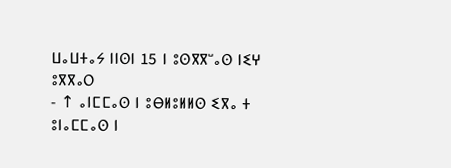ⵡⴰⵡⵜⴰⵢ ⵏⵏⵙⵏ 15 ⵏ ⵓⵙⴳⴳⵯⴰⵙ ⵏⵉⵖ ⵓⴳⴳⴰⵔ
- ↑ ⴰⵏⵎⵎⴰⵙ ⵏ ⵓⴱⵍⵓⵍⵍⵙ ⵉⴳⴰ ⵜ ⵓⵏⴰⵎⵎⴰⵙ ⵏ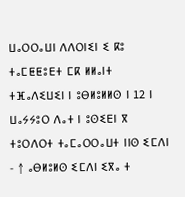ⵡⴰⵔⵔⴰⵡⵏ ⴷⴷⵔⵏⵉⵏ ⵉ ⴽⵓ ⵜⴰⵎⵟⵟⵓⴹⵜ ⵎⴽ ⵍⵍⴰⵏⵜ ⵜⴼⴰⴷⵉⵡⵉⵏ ⵏ ⵓⴱⵍⵓⵍⵍⵙ ⵏ 12 ⵏ ⵡⴰⵢⵢⵓⵔ ⴷⴰⵜ ⵏ ⵓⵙⵉⴹⵏ ⴳ ⵜⵓⵔⴷⵔⵜ ⵜⴰⵎⴰⵔⵔⴰⵡⵜ ⵏⵏⵙ ⵉⵎⴷⵏ
- ↑ ⴰⴱⵍⵓⵍⵙ ⵉⵎⴷⵏ ⵉⴳⴰ ⵜ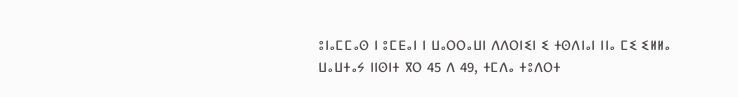ⵓⵏⴰⵎⵎⴰⵙ ⵏ ⵓⵎⴹⴰⵏ ⵏ ⵡⴰⵔⵔⴰⵡⵏ ⴷⴷⵔⵏⵉⵏ ⵉ ⵜⵙⴷⵏⴰⵏ ⵏⵏⴰ ⵎⵉ ⵉⵍⵍⴰ ⵡⴰⵡⵜⴰⵢ ⵏⵏⵙⵏⵜ ⴳⵔ 45 ⴷ 49, ⵜⵎⴷⴰ ⵜⵓⴷⵔⵜ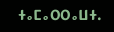ⵜⴰⵎⴰⵔⵔⴰⵡⵜ.